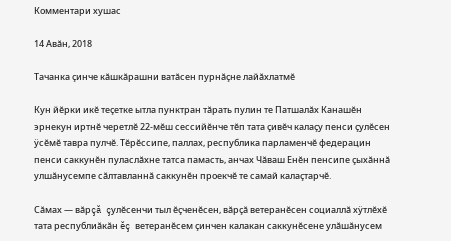Комментари хушас

14 Авăн, 2018

Тачанка çинче кăшкăрашни ватăсен пурнăçне лайăхлатмĕ

Кун йĕрки икĕ теçетке ытла пунктран тăрать пулин те Патшалăх Канашĕн эрнекун иртнĕ черетлĕ 22-мĕш сессийĕнче тĕп тата çивĕч калаçу пенси çулĕсен ÿсĕмĕ тавра пулчĕ. Тĕрĕссипе, паллах, республика парламенчĕ федерацин пенси саккунĕн пуласлăхне татса памасть, анчах Чăваш Енĕн пенсипе çыхăннă улшăнусемпе сăлтавланнă саккунĕн проекчĕ те самай калаçтарчĕ.

Сăмах — вăрçă çулĕсенчи тыл ĕçченĕсен, вăрçă ветеранĕсен социаллă хÿтлĕхĕ тата республиăкăн ĕç ветеранĕсем çинчен калакан саккунĕсене улăшăнусем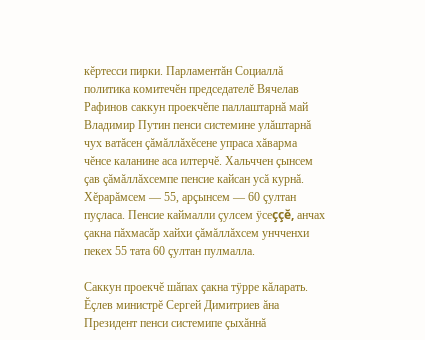кĕртесси пирки. Парламентăн Социаллă политика комитечĕн председателĕ Вячелав Рафинов саккун проекчĕпе паллаштарнă май Владимир Путин пенси системине улăштарнă чух ватăсен çăмăллăхĕсене упраса хăварма чĕнсе каланине аса илтерчĕ. Хальччен çынсем çав çăмăллăхсемпе пенсие кайсан усă курнă. Хĕрарăмсем — 55, арçынсем — 60 çултан пуçласа. Пенсие каймалли çулсем ÿсеççĕ, анчах çакна пăхмасăр хайхи çăмăллăхсем унчченхи пекех 55 тата 60 çултан пулмалла.

Саккун проекчĕ шăпах çакна тÿрре кăларать. Ĕçлев министрĕ Сергей Димитриев ăна Президент пенси системипе çыхăннă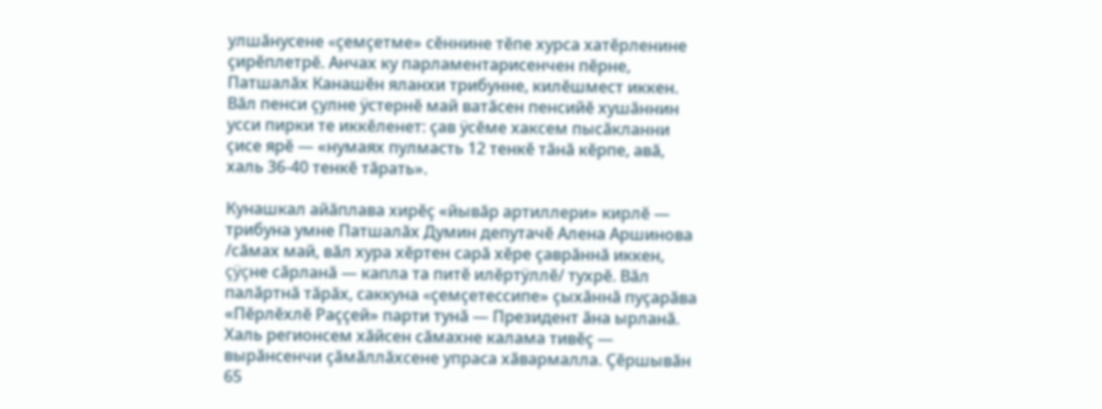улшăнусене «çемçетме» сĕннине тĕпе хурса хатĕрленине çирĕплетрĕ. Анчах ку парламентарисенчен пĕрне, Патшалăх Канашĕн яланхи трибунне, килĕшмест иккен. Вăл пенси çулне ÿстернĕ май ватăсен пенсийĕ хушăннин усси пирки те иккĕленет: çав ÿсĕме хаксем пысăкланни çисе ярĕ — «нумаях пулмасть 12 тенкĕ тăнă кĕрпе, авă, халь 36-40 тенкĕ тăрать».

Кунашкал айăплава хирĕç «йывăр артиллери» кирлĕ — трибуна умне Патшалăх Думин депутачĕ Алена Аршинова /сăмах май, вăл хура хĕртен сарă хĕре çаврăннă иккен, çÿçне сăрланă — капла та питĕ илĕртÿллĕ/ тухрĕ. Вăл палăртнă тăрăх, саккуна «çемçетессипе» çыхăннă пуçарăва «Пĕрлĕхлĕ Раççей» парти тунă — Президент ăна ырланă. Халь регионсем хăйсен сăмахне калама тивĕç — вырăнсенчи çăмăллăхсене упраса хăвармалла. Çĕршывăн 65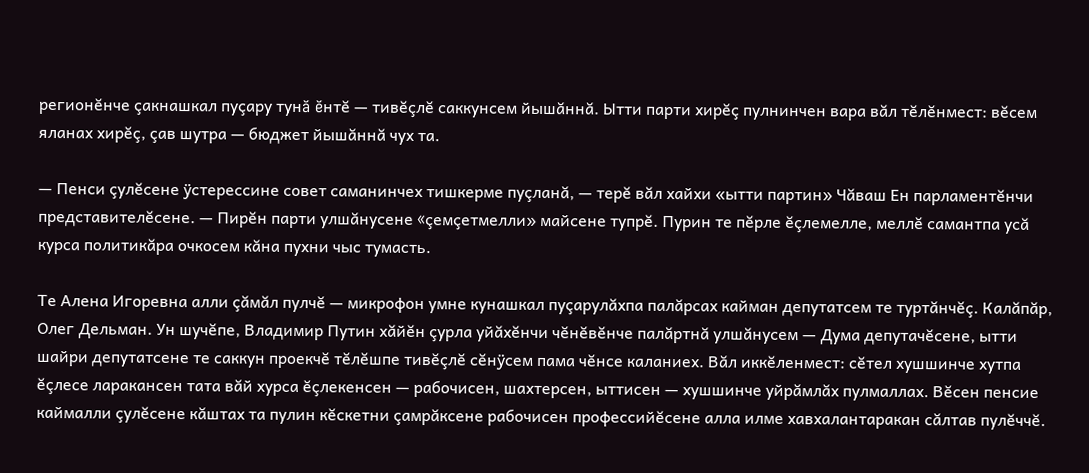регионĕнче çакнашкал пуçару тунă ĕнтĕ — тивĕçлĕ саккунсем йышăннă. Ытти парти хирĕç пулнинчен вара вăл тĕлĕнмест: вĕсем яланах хирĕç, çав шутра — бюджет йышăннă чух та.

— Пенси çулĕсене ÿстерессине совет саманинчех тишкерме пуçланă, — терĕ вăл хайхи «ытти партин» Чăваш Ен парламентĕнчи представителĕсене. — Пирĕн парти улшăнусене «çемçетмелли» майсене тупрĕ. Пурин те пĕрле ĕçлемелле, меллĕ самантпа усă курса политикăра очкосем кăна пухни чыс тумасть.

Те Алена Игоревна алли çăмăл пулчĕ — микрофон умне кунашкал пуçарулăхпа палăрсах кайман депутатсем те туртăнчĕç. Калăпăр, Олег Дельман. Ун шучĕпе, Владимир Путин хăйĕн çурла уйăхĕнчи чĕнĕвĕнче палăртнă улшăнусем — Дума депутачĕсене, ытти шайри депутатсене те саккун проекчĕ тĕлĕшпе тивĕçлĕ сĕнÿсем пама чĕнсе каланиех. Вăл иккĕленмест: сĕтел хушшинче хутпа ĕçлесе ларакансен тата вăй хурса ĕçлекенсен — рабочисен, шахтерсен, ыттисен — хушшинче уйрăмлăх пулмаллах. Вĕсен пенсие каймалли çулĕсене кăштах та пулин кĕскетни çамрăксене рабочисен профессийĕсене алла илме хавхалантаракан сăлтав пулĕччĕ.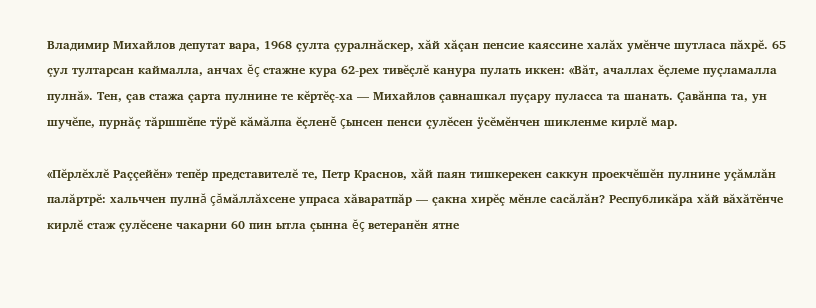Владимир Михайлов депутат вара, 1968 çулта çуралнăскер, хăй хăçан пенсие каяссине халăх умĕнче шутласа пăхрĕ. 65 çул тултарсан каймалла, анчах ĕç стажне кура 62-рех тивĕçлĕ канура пулать иккен: «Вăт, ачаллах ĕçлеме пуçламалла пулнă». Тен, çав стажа çарта пулнине те кĕртĕç-ха — Михайлов çавнашкал пуçару пуласса та шанать. Çавăнпа та, ун шучĕпе, пурнăç тăршшĕпе тÿрĕ кăмăлпа ĕçленĕ çынсен пенси çулĕсен ÿсĕмĕнчен шикленме кирлĕ мар.

«Пĕрлĕхлĕ Раççейĕн» тепĕр представителĕ те, Петр Краснов, хăй паян тишкерекен саккун проекчĕшĕн пулнине уçăмлăн палăртрĕ: хальччен пулнă çăмăллăхсене упраса хăваратпăр — çакна хирĕç мĕнле сасăлăн? Республикăра хăй вăхăтĕнче кирлĕ стаж çулĕсене чакарни 60 пин ытла çынна ĕç ветеранĕн ятне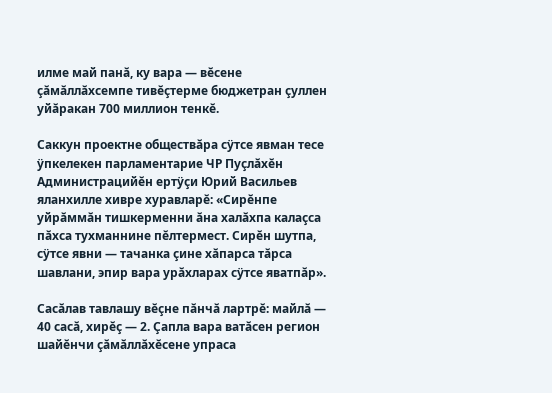илме май панă, ку вара — вĕсене çăмăллăхсемпе тивĕçтерме бюджетран çуллен уйăракан 700 миллион тенкĕ.

Саккун проектне обществăра сÿтсе явман тесе ÿпкелекен парламентарие ЧР Пуçлăхĕн Администрацийĕн ертÿçи Юрий Васильев яланхилле хивре хуравларĕ: «Сирĕнпе уйрăммăн тишкерменни ăна халăхпа калаçса пăхса тухманнине пĕлтермест. Сирĕн шутпа, сÿтсе явни — тачанка çине хăпарса тăрса шавлани, эпир вара урăхларах сÿтсе яватпăр».

Сасăлав тавлашу вĕçне пăнчă лартрĕ: майлă — 40 сасă, хирĕç — 2. Çапла вара ватăсен регион шайĕнчи çăмăллăхĕсене упраса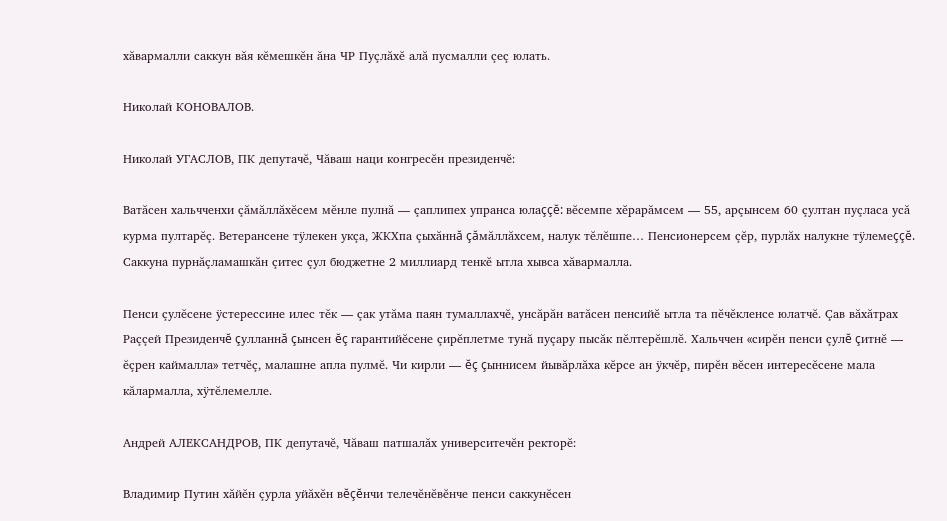хăвармалли саккун вăя кĕмешкĕн ăна ЧР Пуçлăхĕ алă пусмалли çеç юлать.

Николай КОНОВАЛОВ.

Николай УГАСЛОВ, ПК депутачĕ, Чăваш наци конгресĕн президенчĕ:

Ватăсен хальчченхи çăмăллăхĕсем мĕнле пулнă — çаплипех упранса юлаççĕ: вĕсемпе хĕрарăмсем — 55, арçынсем 60 çултан пуçласа усă курма пултарĕç. Ветерансене тÿлекен укçа, ЖКХпа çыхăннă çăмăллăхсем, налук тĕлĕшпе… Пенсионерсем çĕр, пурлăх налукне тÿлемеççĕ. Саккуна пурнăçламашкăн çитес çул бюджетне 2 миллиард тенкĕ ытла хывса хăвармалла.

Пенси çулĕсене ÿстерессине илес тĕк — çак утăма паян тумаллахчĕ, унсăрăн ватăсен пенсийĕ ытла та пĕчĕкленсе юлатчĕ. Çав вăхăтрах Раççей Президенчĕ çулланнă çынсен ĕç гарантийĕсене çирĕплетме тунă пуçару пысăк пĕлтерĕшлĕ. Хальччен «сирĕн пенси çулĕ çитнĕ — ĕçрен каймалла» тетчĕç, малашне апла пулмĕ. Чи кирли — ĕç çыннисем йывăрлăха кĕрсе ан ÿкчĕр, пирĕн вĕсен интересĕсене мала кăлармалла, хÿтĕлемелле.

Андрей АЛЕКСАНДРОВ, ПК депутачĕ, Чăваш патшалăх университечĕн ректорĕ:

Владимир Путин хăйĕн çурла уйăхĕн вĕçĕнчи телечĕнĕвĕнче пенси саккунĕсен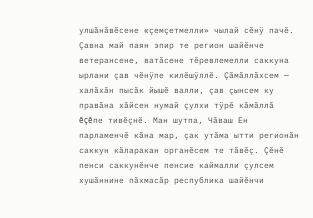улшăнăвĕсене «çемçетмелли» чылай сĕнÿ пачĕ. Çавна май паян эпир те регион шайĕнче ветерансене, ватăсене тĕревлемелли саккуна ырлани çав чĕнÿпе килĕшÿллĕ. Çăмăллăхсем — халăхăн пысăк йышĕ валли, çав çынсем ку правăна хăйсен нумай çулхи тÿрĕ кăмăллă ĕçĕпе тивĕçнĕ. Ман шутпа, Чăваш Ен парламенчĕ кăна мар, çак утăма ытти регионăн саккун кăларакан органĕсем те тăвĕç. Çĕнĕ пенси саккунĕнче пенсие каймалли çулсем хушăннине пăхмасăр республика шайĕнчи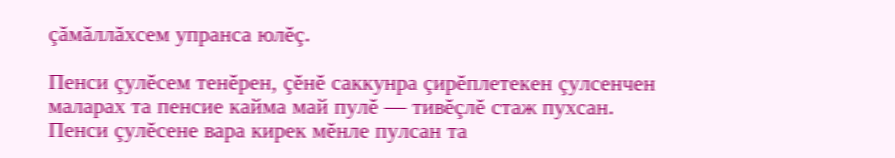çăмăллăхсем упранса юлĕç.

Пенси çулĕсем тенĕрен, çĕнĕ саккунра çирĕплетекен çулсенчен маларах та пенсие кайма май пулĕ — тивĕçлĕ стаж пухсан. Пенси çулĕсене вара кирек мĕнле пулсан та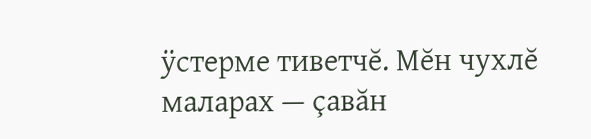ÿстерме тиветчĕ. Мĕн чухлĕ маларах — çавăн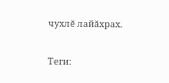чухлĕ лайăхрах.

Теги: